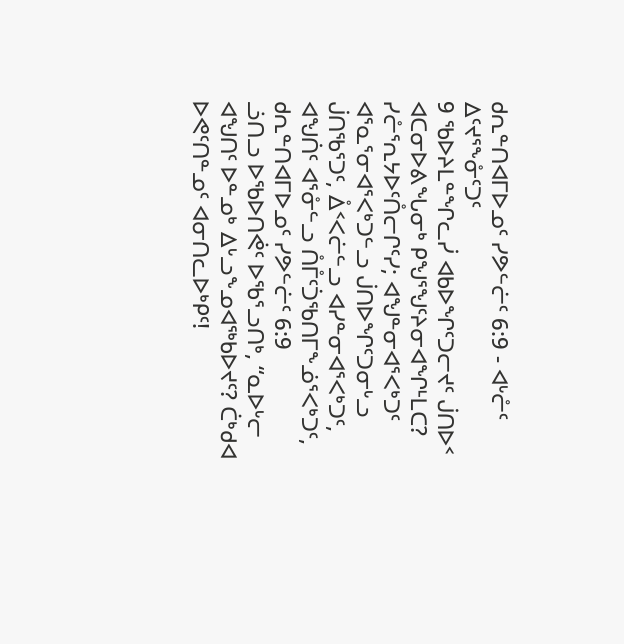ᑯᕆᓐᑎᐊᒥᐅᓄᑦ ᓯᕗᓪᓖᑦ 6:9 - ᐊᒡᓔᑦ ᐃᑦᔪᕐᖕᓁᑦᑐᑦ
9 ᖃᐅᔨᒪᓐᖏᓚᓰ ᐊᑲᐅᖏᑦᑐᓕᔪᑦ ᒎᑎᐅᑉ ᐊᑕᓂᐅᕕᖓᓂᒃ ᑭᖑᕐᖑᑦᔨᓂᐊᖏᒻᒪᑕ? ᓯᓔᕐᕆᔭᐅᑦᑍᓕᒋᑦᓯ; ᐊᖑᓐᓂᐊᕐᐸᒃᑐᑦ ᐊᕐᓇᕐᓂᐊᕐᐸᒃᑐᓪᓗ ᒎᑎᐅᖏᑦᑐᓂᒡᓗ ᒎᑎᖃᕐᑐᑦ, ᐂᑉᐸᓖᓪᓗ ᐊᓯᓐᓂᐊᕐᐸᒃᑐᑦ, ᐊᖑᑏᑦ ᐊᕐᓁᓪᓗ ᑍᒤᑦᑑᖃᑎᒥᖕᓅᕐᐸᒃᑐᑦ,
ᑯᕆᓐᑎᐊᒥᐅᓄᑦ ᓯᕗᓪᓖᑦ 6:9
ᓘᑎᓗ ᐅᖃᐅᑎᕚᑦ ᐅᖃᕐᓗᑎᒃ, “ᓇᐅᒡᓕ ᐊᖑᑎᑦ ᐅᓐᓄᒃ ᐃᒡᓗᖕᓄᐊᖅᑲᐅᔪᑦ? ᑖᒃᑯᐊ ᐅᕙᑦᑎᓐᓄᑦ ᐊᓂᑎᓚᐅᒃᑭᑦ!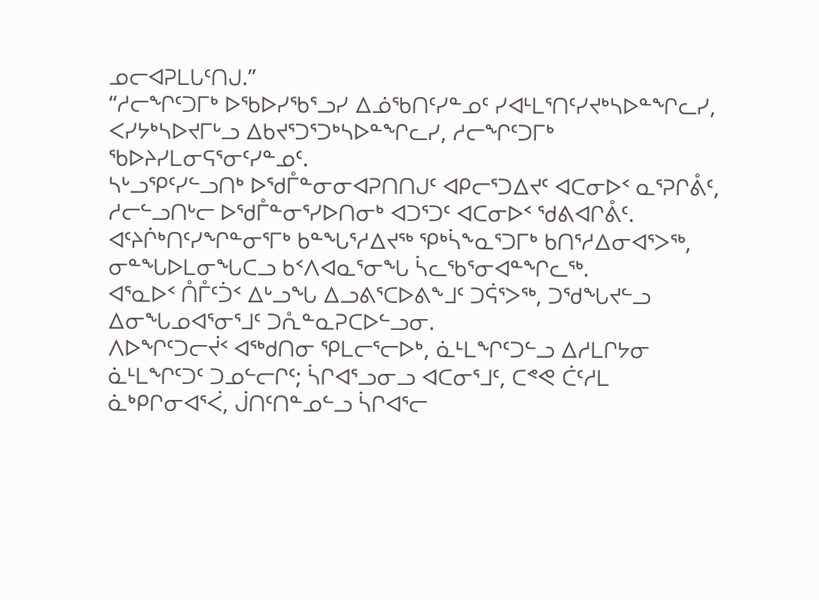ᓄᓕᐊᕈᒪᒐᑦᑎᒍ.”
“ᓱᓕᖏᑦᑐᒥᒃ ᐅᖃᐅᓯᖃᕐᓗᓯ ᐃᓅᖃᑎᑦᓯᓐᓄᑦ ᓯᐊᒻᒪᕐᑎᑦᓯᔪᒃᓴᐅᓐᖏᓚᓯ, ᐸᓯᔭᒃᓴᐅᔪᒥᒡᓗ ᐃᑲᔪᕐᑐᕐᑐᒃᓴᐅᓐᖏᓚᓯ, ᓱᓕᖏᑦᑐᒥᒃ ᖃᐅᔨᓯᒪᓂᕋᕐᓂᑦᓯᓐᓄᑦ.
ᓴᒡᓗᕿᑦᓯᓪᓗᑎᒃ ᐅᖁᒤᓐᓂᓂᐊᕈᑎᑎᒍᑦ ᐊᑭᓕᕐᑐᐃᔪᑦ ᐊᑕᓂᐅᑉ ᓇᕐᕈᒋᕔᑦ, ᓱᓕᓪᓗᑎᒡᓕ ᐅᖁᒤᓐᓂᕐᓯᐅᑎᓂᒃ ᐊᑐᕐᑐᑦ ᐊᑕᓂᐅᑉ ᖁᕕᐊᒋᕔᑦ.
ᐊᑦᔨᒌᒃᑎᑦᓯᖏᓐᓂᕐᒥᒃ ᑲᓐᖓᕐᓱᐃᔪᖅ ᕿᒃᓵᖕᓇᕐᑐᒥᒃ ᑲᑎᕐᓱᐃᓂᐊᕐᐳᖅ, ᓂᓐᖓᐅᒪᓂᖓᑕᓗ ᑲᑉᐱᐊᓇᕐᓂᖓ ᓵᓚᖃᕐᓂᐊᓐᖏᓚᖅ.
ᐊᕐᓇᐅᑉ ᑍᒤᑦᑑᑉ ᐃᒡᓗᖓ ᐃᓗᕕᕐᑕᐅᕕᖕᒧᑦ ᑐᕌᕐᐳᖅ, ᑐᖁᖓᔪᓪᓗ ᐃᓂᖓᓄᐊᕐᓂᕐᒧᑦ ᑐᕅᓐᓇᕈᑕᐅᓪᓗᓂ.
ᐱᐅᖏᑦᑐᓕᔫᑉ ᐊᖅᑯᑎᓂ ᕿᒪᓕᕐᓕᐅᒃ, ᓈᒻᒪᖏᑦᑐᓪᓗ ᐃᓱᒪᒋᔭᓂ ᓈᒻᒪᖏᑦᑐᑦ ᑐᓄᓪᓕᒋᑦ; ᓵᒋᐊᕐᓗᓂᓗ ᐊᑕᓂᕐᒧᑦ, ᑕᕝᕙ ᑖᑦᓱᒪ ᓈᒃᑭᒋᓂᐊᕐᐹ, ᒎᑎᑦᑎᓐᓄᓪᓗ ᓵᒋᐊᕐᓕ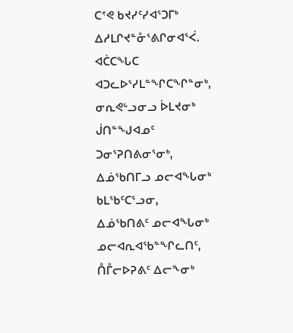ᑕᕝᕙ ᑲᔪᓯᑦᓯᐊᕐᑐᒥᒃ ᐃᓱᒪᒋᔪᓐᓁᕐᕕᒋᓂᐊᕐᐹ.
ᐊᑖᑕᖓᑕ ᐊᑐᓚᐅᕐᓯᒪᓐᖏᑕᖏᓐᓂᒃ, ᓂᕆᕙᒡᓗᓂᓗ ᐆᒪᔪᓂᒃ ᒎᑎᓐᖑᐊᓄᑦ ᑐᓂᕐᕈᑎᕕᓂᕐᓂᒃ, ᐃᓅᖃᑎᒥᓗ ᓄᓕᐊᖓᓂᒃ ᑲᒪᖃᑦᑕᕐᓗᓂ,
ᐃᓅᖃᑎᕕᑦ ᓄᓕᐊᖓᓂᒃ ᓄᓕᐊᕆᐊᖃᓐᖏᓚᑎᑦ, ᑍᒤᓕᐅᕈᕕᑦ ᐃᓕᖕᓂᒃ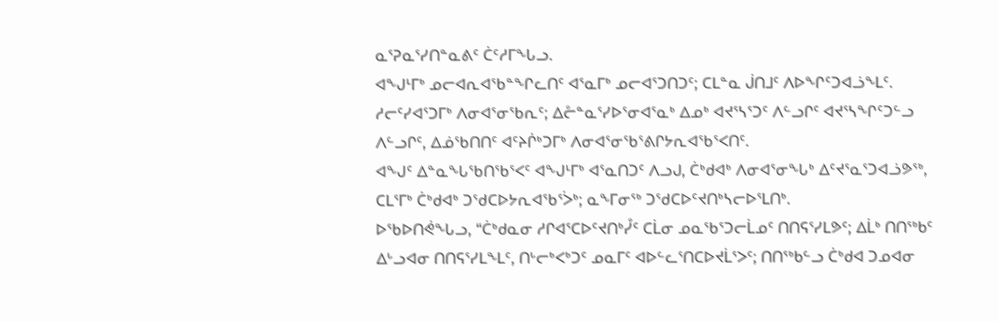ᓇᕐᕈᓇᕐᓯᑎᓐᓇᕕᑦ ᑖᑦᓱᒥᖓᓗ.
ᐊᖑᒻᒥᒃ ᓄᓕᐊᕆᐊᖃᓐᖏᓚᑎᑦ ᐊᕐᓇᒥᒃ ᓄᓕᐊᕐᑐᑎᑐᑦ; ᑕᒪᓐᓇ ᒎᑎᒧᑦ ᐱᐅᖏᑦᑐᐊᓘᖕᒪᑦ.
ᓱᓕᑦᓯᐊᕐᑐᒥᒃ ᐱᓂᐊᕐᓂᖃᕆᑦ; ᐃᓔᓐᓇᕐᓯᐅᕐᓂᐊᕐᓇᒃ ᐃᓄᒃ ᐊᔪᕐᓴᕐᑐᑦ ᐱᓪᓗᒋᑦ ᐊᔪᕐᓴᖏᑦᑐᓪᓗ ᐱᓪᓗᒋᑦ, ᐃᓅᖃᑎᑎᑦ ᐊᑦᔨᒌᒃᑐᒥᒃ ᐱᓂᐊᕐᓂᖃᕐᕕᒋᔭᕆᐊᖃᕐᐸᑎᑦ.
ᐊᖑᑦ ᐃᓐᓇᖓᖃᑎᖃᕐᐸᑦ ᐊᖑᒻᒥᒃ ᐊᕐᓇᑎᑐᑦ ᐱᓗᒍ, ᑖᒃᑯᐊᒃ ᐱᓂᐊᕐᓂᖓᒃ ᐃᑦᔪᕐᓇᕐᑐᐊᓘᕗᖅ, ᑕᒪᕐᒥᒃ ᑖᒃᑯᐊᒃ ᑐᖁᑕᐅᔭᕆᐊᖃᕐᐴᒃ; ᓇᖕᒥᓂᖅ ᑐᖁᑕᐅᑦᔪᑎᒃᓴᓕᐅᕐᒪᑎᒃ.
ᐅᖃᐅᑎᕚᖓᓗ, “ᑖᒃᑯᓇᓂ ᓱᒋᐊᕐᑕᐅᑦᔪᑎᒃᓮᑦ ᑕᒫᓂ ᓄᓇᖃᕐᑐᓕᒫᓄᑦ ᑎᑎᕋᕐᓯᒪᕗᑦ; ᐃᒫᒃ ᑎᑎᖅᑲᑦ ᐃᒡᓗᐊᓂ ᑎᑎᕋᕐᓯᒪᖕᒪᑦ, ᑎᒡᓕᒃᐸᒃᑐᑦ ᓄᓇᒥᑦ ᐊᐅᓪᓚᕐᑎᑕᐅᔪᒫᕐᐳᑦ; ᑎᑎᖅᑲᓪᓗ ᑖᒃᑯᐊ ᑐᓄᐊᓂ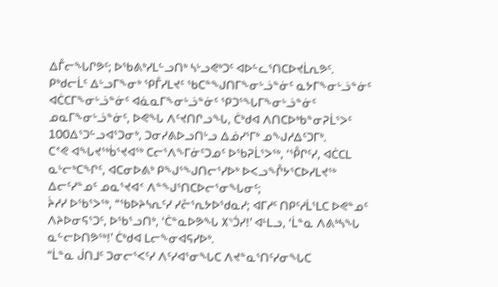ᐃᒤᓕᖓᒋᕗᑦ; ᐅᖃᕕᒃᓯᒪᓪᓗᑎᒃ ᓴᒡᓗᕙᒃᑐᑦ ᐊᐅᓪᓚᕐᑎᑕᐅᔪᒫᕆᕗᑦ.
ᑭᒃᑯᓕᒫᑦ ᐃᒡᓗᒥᖕᓂᒃ ᕿᒤᓯᒪᔪᑦ ᖃᑕᓐᖑᑎᒥᖕᓂᒡᓘᓐᓃᑦ ᓇᔭᒥᖕᓂᒡᓘᓐᓃᑦ ᐊᑖᑕᒥᖕᓂᒡᓘᓐᓃᑦ ᐊᓈᓇᒥᖕᓂᒡᓘᓐᓃᑦ ᕿᑐᕐᖓᒥᖕᓂᒡᓘᓐᓃᑦ ᓄᓇᒥᖕᓂᒡᓘᓐᓃᑦ, ᐅᕙᖓ ᐱᑦᔪᑎᒋᓗᖓ, ᑖᒃᑯᐊ ᐱᑎᑕᐅᒃᑲᓐᓂᕈᒫᕐᐳᑦ 100ᐃᕐᑐᓪᓗᐊᕐᑐᓂᒃ, ᑐᓂᓯᕕᐅᓗᑎᒡᓗ ᐃᓅᓯᕐᒥᒃ ᓄᖑᓱᐃᑦᑐᒥᒃ.
ᑕᕝᕙ ᐊᖓᔪᖅᑳᕐᔪᐊᖅ ᑕᓕᕐᐱᖕᒥᓃᑦᑐᓄᑦ ᐅᖃᕈᒫᕐᐳᖅ, ‘ᕾᒋᑦᓯ, ᐊᑖᑕᒪ ᓇᒡᓕᒃᑕᖏᑦ, ᐊᑕᓂᐅᕕᒃ ᑭᖑᕐᖑᑎᓕᕐᓯᐅᒃ ᐅᐸᓗᖕᒊᔭᕐᑕᐅᓯᒪᔪᖅ ᐃᓕᑦᓯᓐᓄᑦ ᓄᓇᕐᔪᐊᑉ ᐱᓐᖑᕐᑎᑕᐅᓕᕐᓂᖓᓂᑦ;
ᔩᓱᓯ ᐅᖃᕐᐳᖅ, “ᖃᐅᔨᓴᕆᑦᓯ ᓯᓔᕐᕆᔭᐅᖁᓇᓯ; ᐊᒥᓱᑦ ᑎᑭᑦᓱᒫᕐᒪᑕ ᐅᕙᓐᓄᑦ ᐱᔨᐅᓂᕋᕐᑐᑦ, ᐅᖃᕐᓗᑎᒃ, ‘ᑖᓐᓇᐅᕗᖓ ᙭ᔅᑑᓯ!’ ᐊᒻᒪᓗ, ‘ᒫᓐᓇ ᐱᕕᒃᓴᖓ ᓇᓪᓕᐅᑎᕗᖅ!’ ᑖᒃᑯᐊ ᒪᓕᖕᓂᐊᕋᓯᐅᒃ.
“ᒫᓐᓇ ᒎᑎᒧᑦ ᑐᓂᓕᕐᐸᑦᓯ ᐱᑦᓯᐊᕐᓂᖓᑕ ᐱᔪᓐᓇᕐᑎᑦᓯᓂᖓᑕ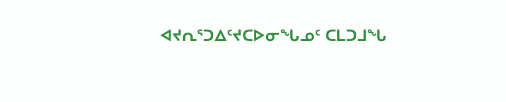ᐊᔪᕆᕐᑐᐃᑦᔪᑕᐅᓂᖓᓄᑦ ᑕᒪᑐᒧᖓ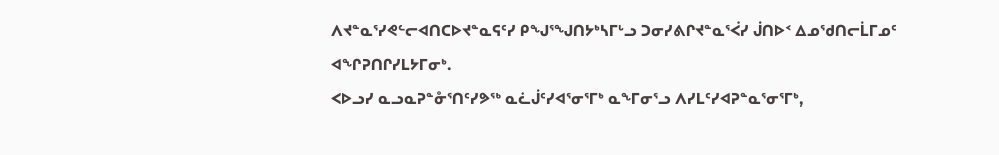ᐱᔪᓐᓇᕐᓯᕙᓪᓕᐊᑎᑕᐅᔪᓐᓇᕋᑦᓯ ᑭᖑᕐᖑᑎᔭᒃᓴᒥᒡᓗ ᑐᓂᓯᕕᒋᔪᓐᓇᕐᐹᓯ ᒎᑎᐅᑉ ᐃᓄᖁᑎᓕᒫᒥᓄᑦ ᐊᖏᕈᑎᒋᓯᒪᔭᒥᓂᒃ.
ᐸᐅᓗᓯ ᓇᓗᓇᕈᓐᓁᕐᑎᑦᓯᕗᖅ ᓇᓛᒎᑦᓯᐊᕐᓂᕐᒥᒃ ᓇᖕᒥᓂᕐᓗ ᐱᓯᒪᑦᓯᐊᕈᓐᓇᕐᓂᕐᒥᒃ,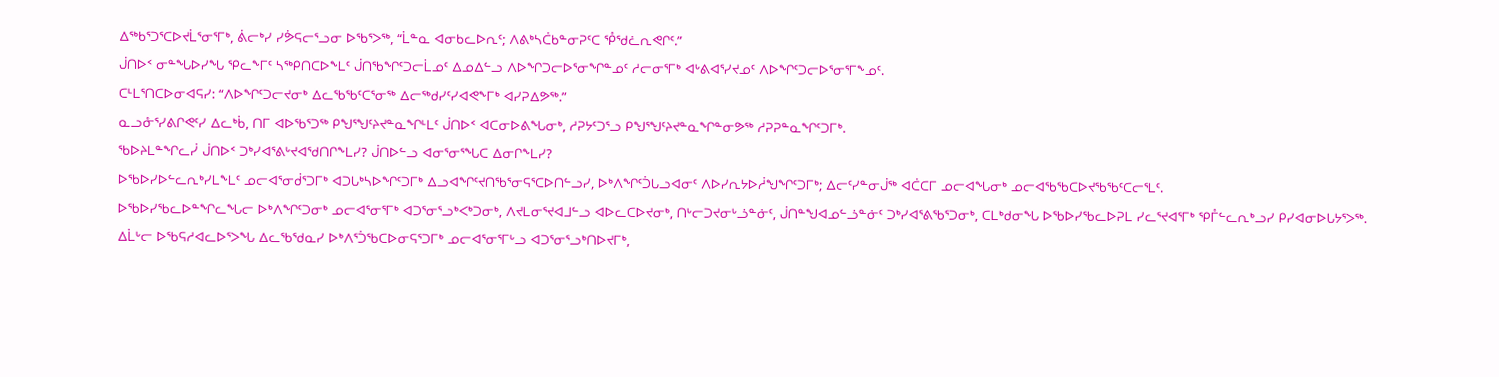ᐃᖅᑲᕐᑐᕐᑕᐅᔪᒫᕐᓂᕐᒥᒃ, ᕖᓕᒃᓯ ᓯᕘᕋᓕᕐᓗᓂ ᐅᖃᕐᐳᖅ, “ᒫᓐᓇ ᐊᓂᑲᓚᐅᕆᑦ; ᐱᕕᒃᓴᑖᑲᓐᓂᕈᑦᑕ ᕾᖁᓛᕆᕙᒋᑦ.”
ᒎᑎᐅᑉ ᓂᓐᖓᐅᓯᖓ ᕿᓚᖕᒥᑦ ᓴᖅᑭᑎᑕᐅᖕᒪᑦ ᒎᑎᖃᖏᑦᑐᓕᒫᓄᑦ ᐃᓄᐃᓪᓗ ᐱᐅᖏᑐᓕᐅᕐᓂᖏᓐᓄᑦ ᓱᓕᓂᕐᒥᒃ ᐊᒡᕕᐊᕐᓯᔪᓄᑦ ᐱᐅᖏᑦᑐᓕᐅᕐᓂᕐᒥᖕᓄᑦ.
ᑕᒻᒪᕐᑎᑕᐅᓂᐊᕋᓯ: “ᐱᐅᖏᑦᑐᓕᔪᓂᒃ ᐃᓚᖃᖃᑦᑕᕐᓂᖅ ᐃᓕᖅᑯᓯᑦᓯᐊᕙᖕᒥᒃ ᐊᓯᕈᐃᕗᖅ.”
ᓇᓗᓁᕐᓯᕕᒋᕙᑦᓯ ᐃᓚᒃᑳ, ᑎᒥ ᐊᐅᖃᕐᑐᖅ ᑭᖑᕐᖑᑦᔨᔪᓐᓇᖏᒻᒪᑦ ᒎᑎᐅᑉ ᐊᑕᓂᐅᕕᖓᓂᒃ, ᓱᕈᔭᑦᑐᕐᓗ ᑭᖑᕐᖑᑦᔨᔪᓐᓇᖏᓐᓂᕗᖅ ᓱᕈᕈᓐᓇᖏᑦᑐᒥᒃ.
ᖃᐅᔨᒪᓐᖏᓚᓰ ᒎᑎᐅᑉ ᑐᒃᓯᐊᕐᕕᒡᔪᐊᖁᑎᒋᖕᒪᓯ? ᒎᑎᐅᓪᓗ ᐊᓂᕐᓂᕐᖓᑕ ᐃᓂᒋᖕᒪᓯ?
ᐅᖃᐅᓯᐅᓪᓚᕆᒃᓯᒪᖕᒪᑦ ᓄᓕᐊᕐᓂᑰᕐᑐᒥᒃ ᐊᑐᒐᒃᓴᐅᖏᑦᑐᒥᒃ ᐃᓗᐊᖏᑦᔪᑎᖃᕐᓂᕋᕐᑕᐅᑎᓪᓗᓯ, ᐅᒃᐱᖏᑦᑑᒐᓗᐊᓂᑦ ᐱᐅᓯᕆᔭᐅᓲᖑᖏᑦᑐᒥᒃ; ᐃᓕᑦᓯᓐᓂᒎᖅ ᐊᑖᑕᒥ ᓄᓕᐊᖓᓂᒃ ᓄᓕᐊᖃᖃᑕᐅᔪᖃᖃᑦᑕᓕᕐᒪᑦ.
ᐅᖃᐅᓯᖃᓚᐅᓐᖏᓚᖓᓕ ᐅᒃᐱᖏᑦᑐᓂᒃ ᓄᓕᐊᕐᓂᕐᒥᒃ ᐊᑐᕐᓂᕐᓗᒃᐸᒃᑐᓂᒃ, ᐱᔪᒪᓂᕐᔪᐊᒧᓪᓗ ᐊᐅᓚᑕᐅᔪᓂᒃ, ᑎᒡᓕᑐᔪᓂᒡᓘᓐᓃᑦ, ᒎᑎᓐᖑᐊᓄᓪᓘᓐᓃᑦ ᑐᒃᓯᐊᕐᕕᖃᕐᑐᓂᒃ, ᑕᒪᒃᑯᓂᖓ ᐅᖃᐅᓯᖃᓚᐅᕈᒪ ᓯᓚᕐᔪᐊᕐᒥᒃ ᕿᒤᓪᓚᕆᒃᓗᓯ ᑭᓯᐊᓂᐅᒐᔭᕐᐳᖅ.
ᐃᒫᒡᓕ ᐅᖃᕋᓱᐊᓚᐅᕐᐳᖓ ᐃᓚᖃᖁᓇᓯ ᐅᒃᐱᕐᑑᖃᑕᐅᓂᕋᕐᑐᒥᒃ ᓄᓕᐊᕐᓂᕐᒥᒡᓗ ᐊᑐᕐᓂᕐᓗᒃᑎᐅᔪᒥᒃ,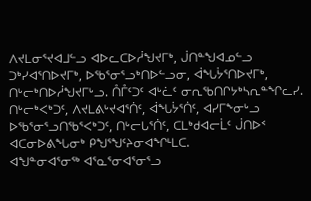ᐱᔪᒪᓂᕐᔪᐊᒧᓪᓗ ᐊᐅᓚᑕᐅᓲᖑᔪᒥᒃ, ᒎᑎᓐᖑᐊᓄᓪᓗ ᑐᒃᓯᐊᕐᑎᐅᔪᒥᒃ, ᐅᖃᕐᓂᕐᓗᒃᑎᐅᓪᓗᓂ, ᐋᖓᔮᕐᑎᐅᔪᒥᒃ, ᑎᒡᓕᒃᑎᐅᓲᖑᔪᒥᒡᓗ. ᑍᒤᑦᑐᑦ ᐊᒡᓛᑦ ᓂᕆᖃᑎᒋᔭᒃᓴᕆᓐᖏᓚᓯ.
ᑎᒡᓕᒃᐸᒃᑐᑦ, ᐱᔪᒪᕕᒡᔪᐊᕐᑏᑦ, ᐋᖓᔮᕐᑏᑦ, ᐊᓯᒥᖕᓂᒡᓗ ᐅᖃᕐᓂᕐᓗᑎᖃᕐᐸᒃᑐᑦ, ᑎᒡᓕᒐᕐᑏᑦ, ᑕᒪᒃᑯᐊᓕᒫᑦ ᒎᑎᐅᑉ ᐊᑕᓂᐅᕕᖓᓂᒃ ᑭᖑᕐᖑᑦᔨᓂᐊᖏᒻᒪᑕ.
ᐊᖑᓐᓂᐊᕐᓂᖅ ᐊᕐᓇᕐᓂᐊᕐᓂᕐᓗ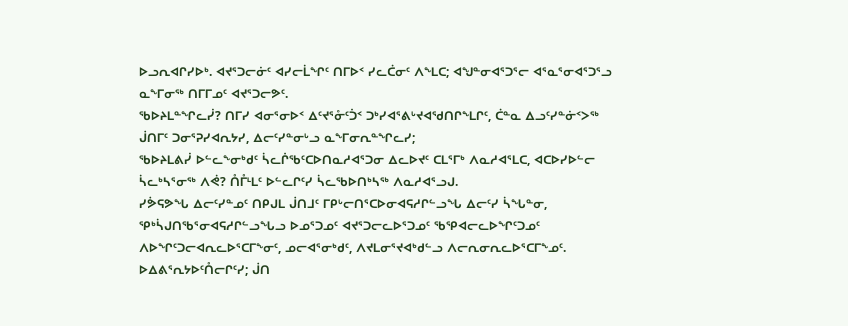ᐅᓗᕆᐊᒋᓯᐅᒃ. ᐊᔪᕐᑐᓕᓃᑦ ᐊᓯᓕᒫᖏᑦ ᑎᒥᐅᑉ ᓯᓚᑖᓂᑦ ᐱᖕᒪᑕ; ᐊᖑᓐᓂᐊᕐᑐᕐᓕ ᐊᕐᓇᕐᓂᐊᕐᑐᕐᓗ ᓇᖕᒥᓂᖅ ᑎᒥᒥᓄᑦ ᐊᔪᕐᑐᓕᕗᑦ.
ᖃᐅᔨᒪᓐᖏᓚᓰ? ᑎᒥᓯ ᐊᓂᕐᓂᐅᑉ ᐃᑦᔪᕐᓁᑦᑑᑉ ᑐᒃᓯᐊᕐᕕᒡᔪᐊᖁᑎᒋᖕᒪᒋᑦ, ᑖᓐᓇ ᐃᓗᑦᓯᓐᓃᑉᐳᖅ ᒎᑎᒥᑦ ᑐᓂᕐᕈᓯᐊᕆᔭᓯ, ᐃᓕᑦᓯᓐᓂᒡᓗ ᓇᖕᒥᓂᕆᓐᖏᓚᓯ;
ᖃᐅᔨᒪᕕᓰ ᐅᓪᓚᖕᓂᒃᑯᑦ ᓵᓚᒌᖃᑦᑕᐅᑎᓇᓱᐊᕐᑐᓂ ᐃᓚᐅᔪᑦ ᑕᒪᕐᒥᒃ ᐱᓇᓱᐊᕐᒪᑕ, ᐊᑕᐅᓯᐅᓪᓕ ᓵᓚᒃᓴᕐᓂᖅ ᐱᕚ? ᑍᒤᒻᒪᑦ ᐅᓪᓚᒋᑦᓯ ᓵᓚᖃᐅᑎᒃᓴᖅ ᐱᓇᓱᐊᕐᓗᒍ.
ᓯᕘᕋᕗᖓ ᐃᓕᑦᓯᓐᓄᑦ ᑎᑭᒍᒪ ᒎᑎᒧᑦ ᒥᑭᒡᓕᑎᕐᑕᐅᓂᐊᕋᓱᒋᓪᓗᖓ ᐃᓕᑦᓯ ᓵᖓᓐᓂ, ᕿᒃᓵᒍᑎᖃᕐᓂᐊᕋᓱᒋᓪᓗᖓᓗ ᐅᓄᕐᑐᓄᑦ ᐊᔪᕐᑐᓕᓚᐅᕐᑐᓄᑦ ᖃᕿᐊᓕᓚᐅᖏᑦᑐᓄᑦ ᐱᐅᖏᑦᑐᓕᐊᕆᓚᐅᕐᑕᒥᖕᓂᑦ, ᓄᓕᐊᕐᓂᒃᑯᑦ, ᐱᔪᒪᓂᕐᔪᐊᒃᑯᓪᓗ ᐱᓕᕆᓂᕆᓚᐅᕐᑕᒥᖕᓄᑦ.
ᐅᐃᕕᕐᕆᔭᐅᑦᑍᓕᒋᑦᓯ; ᒎᑎ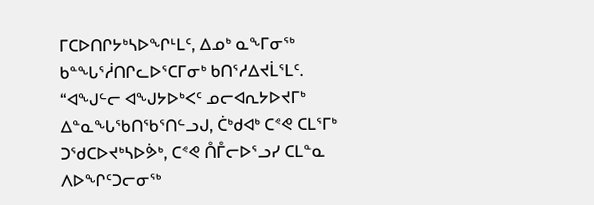ᒥᑕᐅᑎᒋᔭᒃᓴᐅᖏᒻᒪᑦ, ᐃᓄᒃ ᓇᖕᒥᓂᖅ ᑲᓐᖓᕐᓲᑎᒋᓚᐅᕐᑕᒥᓂᒃ ᑲᑎᕐᓱᐃᔪᒫᕐᒪᑦ.
“ᐊᖑᓪᓕ ᐊᖑᔭᐅᒃᐸᑦ ᓄᓕᐊᕆᔭᐅᔪᒥᒃ ᐃᓐᓇᖓᖃᑎᖃᕐᑎᓪᓗᒍ, ᑖᒃᑯᐊᒃ ᑕᕝᕙ ᑕᒪᕐᒥᒃ ᑐᖁᑕᐅᔪᒃᓴᐅᕘᒃ, ᑕᕝᕙ ᑍᒤᓕᐅᕐᓗᓯ ᑕᒪᓐᓇ ᐱᐅᖏᑦᑐᓕᓂᖅ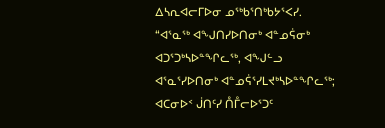ᐃᓴᕆᐊᓕᒥᐅᓂ ᓄᖅᑲᕐᑎᒃᑲᔭᕐᐸᓯ.
“ᐊᕐᓇᖅ ᐊᖑᑎᓯᐅᑎᓂᒃ ᐊᓐᓄᕌᓂᒃ ᐊᑐᕐᑐᒃᓴᐅᓐᖏᓚᖅ, ᐊᖑᓪᓗ ᐊᕐᓇᕐᓯᐅᑎᓂᒃ ᐊᓐᓄᕌᕐᓯᒪᔪᒃᓴᐅᓐᖏᓚᖅ; ᐊᑕᓂᐅᑉ ᒎᑎᑦᓯ ᑍᒤᓕᐅᕐᑐᑦ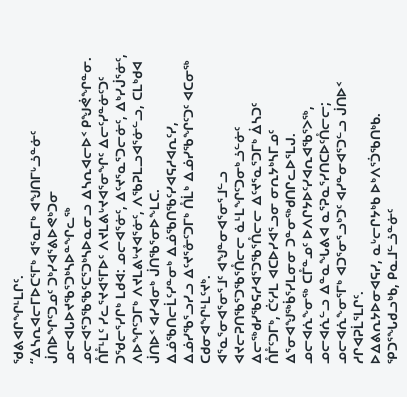ᖁᕕᐊᒋᖏᒻᒪᒋᑦ.
“ᐃᓴᕆᐊᓕᒥᐅᑕᕐᒥᒃ ᐊᕐᓇᒥᒃ ᐊᖑᑎᒥᒡᓘᓐᓃᑦ ᒎᑎᐅᖏᑦᑐᓄᑦ ᑐᒃᓯᐊᕐᕕᐅᕙᒃᑐᓂ ᓄᓕᐊᒐᐅᔪᖃᕐᑐᒃᓴᐅᓐᖏᓚᖅ ᓄᓕᐊᕐᑐᖃᖃᑦᑕᕐᑐᒃᓴᐅᓇᓂᓗ ᐃᓴᕆᐊᓕᐅᑉ ᑭᖑᕚᖏᓐᓂ.
ᑍᒤᒻᒪᑦ ᓯᓚᕐᔪᐊᕐᒥᐅᑦ ᐱᔪᒪᕕᒡᔪᐊᕐᓂᖏᑦ ᐃᓕᑦᓯᓐᓃᑦᑐᑦ ᑐᖁᓕᕐᓯᒋᒃ ᒪᑯᐊ: ᓄᓕᐊᕐᓃᑦ, ᐃᑦᔪᕐᓇᕐᑐᓕᓃᑦ, ᐃᒃᓯᒎᕐᓃᑦ, ᐱᐅᖏᑦᑐᒥᒃ ᐱᔪᒪᕕᒡᔪᐊᕐᓃᑦ, ᐱᖃᕈᒪᓗᐊᕐᓃᓪᓗ, ᑕᒪᒃᑯᐊ ᒎᑎᐅᑉ ᐊᓯᐊᓂᒃ ᒎᑎᖃᕐᓂᐅᖕᒪᑕ.
ᐃᓅᖃᑎᓕᒫᑦᓯᓐᓂᒃ ᐃᓅᖃᑎᖃᑦᓯᐊᕋᓱᐊᕆᑦᓯ, ᐃᓅᓯᖃᕐᓗᓯᓗ ᐃᑦᔪᕐᓁᑦᑐᒥᒃ ᑍᒫᒃ ᐃᓅᓯᖃᖏᑦᑐᑦ ᐊᑕᓂᖅ ᑕᑯᓂᐊᖏᒻᒪᑦᔪᒃ.
ᐊᕐᓇᕐᓂᐊᕐᓂᕐᒧᑦ ᐊᖑᓐᓂᐊᕐᓂᕐᒧᓪᓗ ᐊᔪᓕᕈᑎᖃᕐᑐᖃᕐᑍᓕᓕ ᓈᒻᒪᖏᑦᑐᓂᒃᓘᓪᓃᑦ ᐃᓕᖅᑯᓯᖃᕋᓱᐊᕐᑐᖃᕐᑍᓕᓕ ᐃᑦᔪᕐᓇᕐᑐᒥᒃ ᐄᓴᑐᑦ ᑍᒤᑦᑐᒥᒃ, ᑖᑦᓱᒪ ᐊᑕᐅᓯᐊᕐᓗᓂ ᓂᕆᔭᒃᓴᒥᓄᑦ ᐃᕐᓂᐊᖑᖅᑳᕐᓯᒪᓂᓂ ᑐᓐᓂᖅᑯᑎᒋᓚᐅᕐᒪᒍ.
ᓄᓕᐊᕇᖕᓂᖅ ᑕᒤᓐᓄᑦ ᐅᐱᒋᔭᐅᑦᓯᐊᕆᐊᖃᕐᐳᖅ, ᓄᓕᐊᕇᓪᓗ ᐃᓐᓇᖓᕕᐊ ᓇᕐᕈᓇᕐᓯᑎᑕᐅᑦᑍᓕᓕ; ᓄᓕᐊᕇᖕᓂᕐᒥᒃ ᐊᑐᕐᓂᕐᓗᒃᑐᑦ ᐊᓯᓐᓂᐊᕐᑐᓪᓗ ᒎᑎᐅᑉ ᓱᒋᐊᕈᒫᕐᒪᒋᑦ.
ᐅᐃᕕᕆᔭᐅᓂᐊᕋᓯ, ᓇᒡᓕᒋᔭᒃᑲ ᐅᒃᐱᕐᑑᖃᑎᒃᑲ.
ᕿᑐᕐᖓᑯᓗᒃᑲ, ᑭᓇᒧᓪᓘᓐᓃᑦ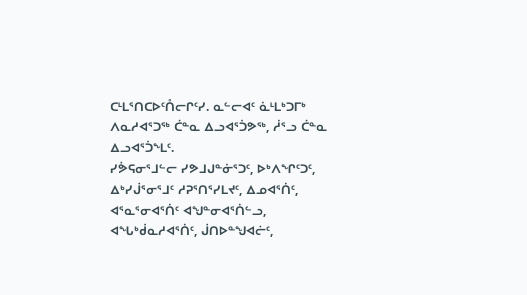ᑕᒻᒪᕐᑎᑕᐅᑦᑍᓕᒋᑦᓯ. ᓇᓪᓕᐊᑦ ᓈᒻᒪᒃᑐᒥᒃ ᐱᓇᓱᐊᕐᑐᖅ ᑖᓐᓇ ᐃᓗᐊᕐᑑᕗᖅ, ᓲᕐᓗ ᑖᓐᓇ ᐃᓗᐊᕐᑑᖕᒪᑦ.
ᓯᕘᕋᓂᕐᒧᓪᓕ ᓯᕗᒧᒍᓐᓃᕐᑐᑦ, ᐅᒃᐱᖏᑦᑐᑦ, ᐃᒃᓯᒎᕐᓂᕐᒧᑦ ᓱᕈᕐᑎᕐᓯᒪᔪᑦ, ᐃᓄᐊᕐᑏᑦ, ᐊᕐᓇᕐᓂᐊᕐᑏᑦ ᐊᖑᓐᓂᐊᕐᑏᓪᓗ, ᐊᖓᒃᑰᓇᓱᐊᕐᑏᑦ, ᒎᑎᐅᓐᖑᐊᓖᑦ,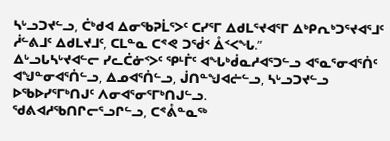ᓴᒡᓗᑐᔪᓪᓗ, ᑖᒃᑯᐊ ᐃᓂᖃᕈᒫᕐᐳᑦ ᑕᓯᕐᒥ ᐃᑯᒪᕐᔪᐊᕐᒥ ᐃᒃᑭᕆᒃᑐᕐᔪᐊᕐᒧᑦ ᓲᓪᕕᒧᑦ ᐃᑯᒪᔪᒧᑦ, ᑕᒪᓐᓇ ᑕᕝᕙ ᑐᖂᑉ ᐂᑉᐸᖓ.”
ᐃᒡᓗᒐᓴᒡᔪᐊᓪᓕ ᓯᓚᑖᓃᑉᐳᑦ ᕿᒻᒦᑦ ᐊᖓᒃᑰᓇᓱᐊᕐᑐᓪᓗ ᐊᕐᓇᕐᓂᐊᕐᑏᑦ ᐊᖑᓐᓂᐊᕐᑏᓪᓗ, ᐃᓄᐊᕐᑏᓪᓗ, ᒎᑎᓐᖑᐊᓖᓪᓗ, ᓴᒡᓗᑐᔪᓪᓗ ᐅᖃᐅᓯᕐᒥᒃᑎᒍᑦ ᐱᓂᐊᕐᓂᕐᒥᒃᑎᒍᓪᓗ.
ᖁᕕᐊᓱᖃᑎᒋᓕᕐᓗᒋᓪᓗ, ᑕᕝᕔᓐᓇᖅ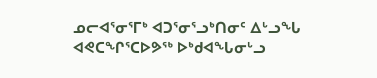ᓄᓕᐊᕐᓂᕐᒥᒃ ᐊᑐᕐᓂᕐᓗᒃᑎᓂᑦ ᐃᒡᓗᖓ ᐊᕙᑕᖏᕐᑕᐅᕗᖅ ᐅᒃᑯᐊᖓᓂᒡᓗ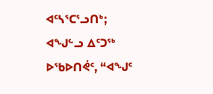ᐊᑦᓴᕐᑕᕐᓗᑎᒃ; ᐊᖑᓪᓗ ᐃᑦᑐᖅ ᐅᖃᐅᑎᕚᑦ, “ᐊᖑᑦ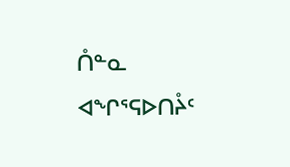ᑍᓐᓇ ᐊᖏᕐᕋᐅᑎᔧᑦ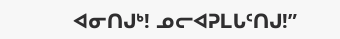ᐊᓂᑎᒍᒃ! ᓄᓕᐊᕈᒪᒐᑦᑎᒍ!”